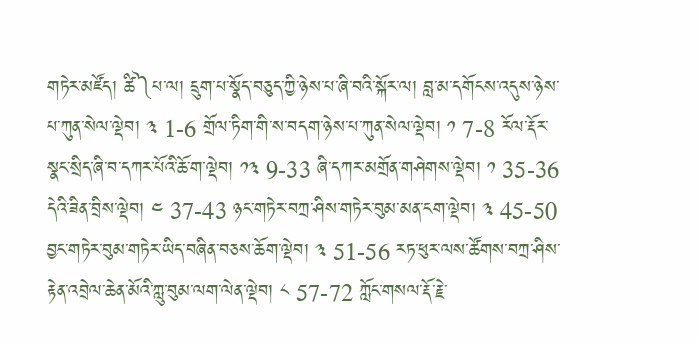གཏེར་མཛོད། ཚི༽པ་ལ། དྲུག་པ་སྣོད་བཅུད་ཀྱི་ཉེས་པ་ཞི་བའི་སྐོར་ལ། བླ་མ་དགོངས་འདུས་ཉེས་པ་ཀུན་སེལ་ལྡེབ། ༣ 1-6 གྲོལ་ཏིག་གི་ས་བདག་ཉེས་པ་ཀུན་སེལ་ལྡེབ། ༡ 7-8 རོལ་རྡོར་སྣང་སྲིད་ཞི་བ་དཀར་པོའི་ཆོ་ག་ལྡེབ། ༡༣ 9-33 ཞི་དཀར་མགྲོན་གཤེགས་ལྡེབ། ༡ 35-36 དེའི་ཟིན་བྲིས་ལྡེབ། ༤ 37-43 ཉང་གཏེར་བཀྲ་ཤིས་གཏེར་བུམ་མན་ངག་ལྡེབ། ༣ 45-50 བྱང་གཏེར་བུམ་གཏེར་ཡིད་བཞིན་བཅས་ཆོག་ལྡེབ། ༣ 51-56 རཏ་ཕུར་ལས་ཚོགས་བཀྲ་ཤིས་རྟེན་འབྲེལ་ཆེན་མོའི་ཀླུ་བུམ་ལག་ལེན་ལྡེབ། ༨ 57-72 ཀློང་གསལ་རྡོ་རྗེ་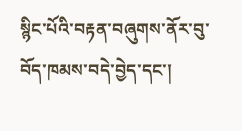སྙིང་པོའི་བརྟན་བཞུགས་ནོར་བུ་བོད་ཁམས་བདེ་བྱེད་དང་།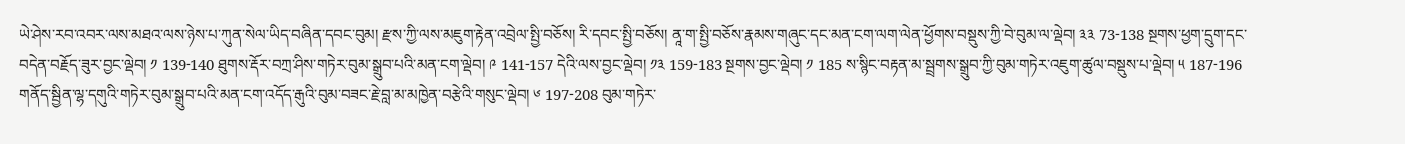ཡེ་ཤེས་རབ་འབར་ལས་མཐའ་ལས་ཉེས་པ་ཀུན་སེལ་ཡིད་བཞིན་དབང་བུམ། རྫས་ཀྱི་ལས་མཇུག་རྟེན་འབྲེལ་སྤྱི་བཅོས། རི་དབང་སྤྱི་བཅོས། ནཱ་ག་སྤྱི་བཅོས་རྣམས་གཞུང་དང་མན་ངག་ལག་ལེན་ཕྱོགས་བསྡུས་ཀྱི་བེ་བུམ་ལ་ལྡེབ། ༣༣ 73-138 སྔགས་ཕྱག་དྲུག་དང་བདེན་བརྗོད་ཟུར་བྱང་ལྡེབ། ༡ 139-140 ཐུགས་རྡོར་བཀྲ་ཤིས་གཏེར་བུམ་སྒྲུབ་པའི་མན་ངག་ལྡེབ། ༩ 141-157 དེའི་ལས་བྱང་ལྡེབ། ༡༣ 159-183 སྔགས་བྱང་ལྡེབ། ༡ 185 ས་སྙིང་བརྟན་མ་སྦྲགས་སྒྲུབ་ཀྱི་བུམ་གཏེར་འཇུག་ཚུལ་བསྡུས་པ་ལྡེབ། ༥ 187-196 གནོད་སྦྱིན་ལྷ་དགུའི་གཏེར་བུམ་སྒྲུབ་པའི་མན་ངག་འདོད་རྒུའི་བུམ་བཟང་རྗེ་བླ་མ་མཁྱེན་བརྩེའི་གསུང་ལྡེབ། ༦ 197-208 བུམ་གཏེར་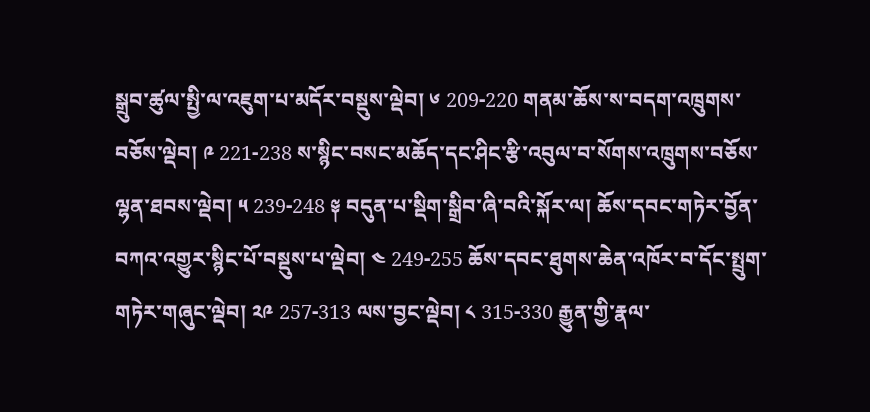སྒྲུབ་ཚུལ་སྤྱི་ལ་འཇུག་པ་མདོར་བསྡུས་ལྡེབ། ༦ 209-220 གནམ་ཆོས་ས་བདག་འཁྲུགས་བཅོས་ལྡེབ། ༩ 221-238 ས་སྙིང་བསང་མཆོད་དང་ཤིང་རྩི་འབུལ་བ་སོགས་འཁྲུགས་བཅོས་ལྷན་ཐབས་ལྡེབ། ༥ 239-248 ༈ བདུན་པ་སྡིག་སྒྲིབ་ཞི་བའི་སྐོར་ལ། ཆོས་དབང་གཏེར་བྱོན་བཀའ་འགྱུར་སྙིང་པོ་བསྡུས་པ་ལྡེབ། ༤ 249-255 ཆོས་དབང་ཐུགས་ཆེན་འཁོར་བ་དོང་སྤྲུག་གཏེར་གཞུང་ལྡེབ། ༢༩ 257-313 ལས་བྱང་ལྡེབ། ༨ 315-330 རྒྱུན་གྱི་རྣལ་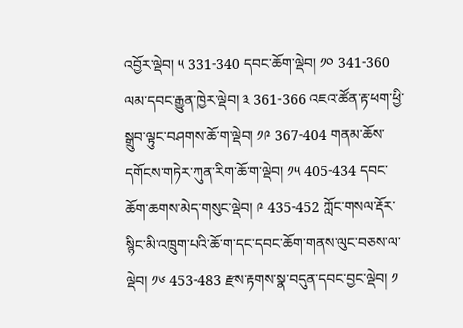འབྱོར་ལྡེབ། ༥ 331-340 དབང་ཆོག་ལྡེབ། ༡༠ 341-360 ལམ་དབང་རྒྱུན་ཁྱེར་ལྡེབ། ༣ 361-366 འཇའ་ཚོན་རྟ་ཕག་ཕྱི་སྒྲུབ་ལྟུང་བཤགས་ཆོ་ག་ལྡེབ། ༡༩ 367-404 གནམ་ཆོས་དགོངས་གཏེར་ཀུན་རིག་ཆོ་ག་ལྡེབ། ༡༥ 405-434 དབང་ཆོག་ཆགས་མེད་གསུང་ལྡེབ། ༩ 435-452 ཀློང་གསལ་རྡོར་སྙིང་མི་འཁྲུག་པའི་ཆོ་ག་དང་དབང་ཆོག་གནས་ལུང་བཅས་ལ་ལྡེབ། ༡༦ 453-483 རྫས་རྟགས་སྣ་བདུན་དབང་བྱང་ལྡེབ། ༡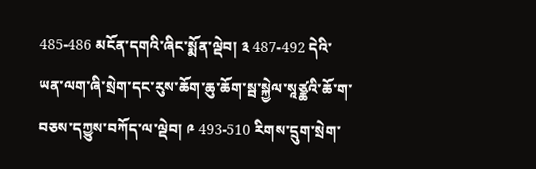485-486 མངོན་དགའི་ཞིང་སྨོན་ལྡེབ། ༣ 487-492 དེའི་ཡན་ལག་ཞི་སྲེག་དང་རུས་ཆོག་ཆུ་ཆོག་སྦ་སྐྱེལ་སཱཙྪའི་ཆོ་ག་བཅས་དཀྱུས་བཀོད་ལ་ལྡེབ། ༩ 493-510 རིགས་དྲུག་སྲེག་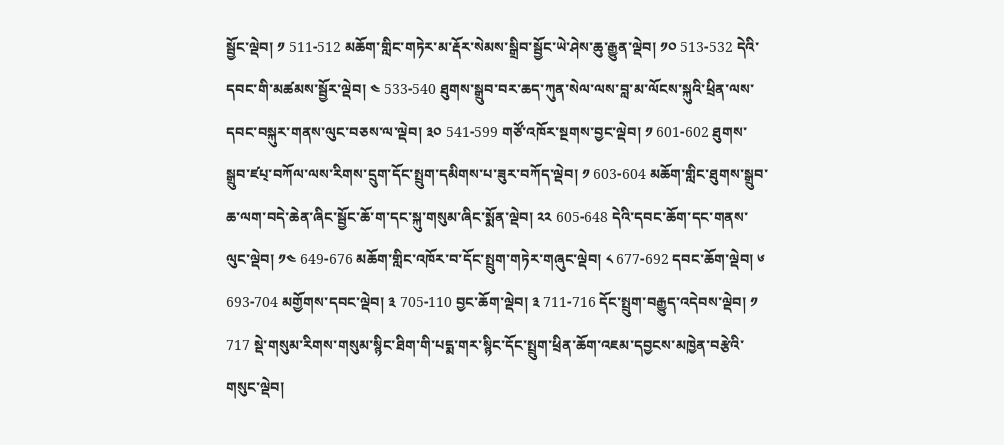སྦྱོང་ལྡེབ། ༡ 511-512 མཆོག་གླིང་གཏེར་མ་རྡོར་སེམས་སྒྲིབ་སྦྱོང་ཡེ་ཤེས་ཆུ་རྒྱུན་ལྡེབ། ༡༠ 513-532 དེའི་དབང་གི་མཚམས་སྦྱོར་ལྡེབ། ༤ 533-540 ཐུགས་སྒྲུབ་བར་ཆད་ཀུན་སེལ་ལས་བླ་མ་ལོངས་སྐུའི་ཕྲིན་ལས་དབང་བསྐུར་གནས་ལུང་བཅས་ལ་ལྡེབ། ༣༠ 541-599 གཙོ་འཁོར་སྔགས་བྱང་ལྡེབ། ༡ 601-602 ཐུགས་སྒྲུབ་ཛཔ྄་བཀོལ་ལས་རིགས་དྲུག་དོང་སྤྲུག་དམིགས་པ་ཟུར་བཀོད་ལྡེབ། ༡ 603-604 མཆོག་གླིང་ཐུགས་སྒྲུབ་ཆ་ལག་བདེ་ཆེན་ཞིང་སྦྱོང་ཆོ་ག་དང་སྐུ་གསུམ་ཞིང་སྨོན་ལྡེབ། ༢༢ 605-648 དེའི་དབང་ཆོག་དང་གནས་ལུང་ལྡེབ། ༡༤ 649-676 མཆོག་གླིང་འཁོར་བ་དོང་སྤྲུག་གཏེར་གཞུང་ལྡེབ། ༨ 677-692 དབང་ཆོག་ལྡེབ། ༦ 693-704 མགྱོགས་དབང་ལྡེབ། ༣ 705-110 བྱང་ཆོག་ལྡེབ། ༣ 711-716 དོང་སྤྲུག་བརྒྱུད་འདེབས་ལྡེབ། ༡ 717 སྡེ་གསུམ་རིགས་གསུམ་སྙིང་ཐིག་གི་པདྨ་གར་སྙིང་དོང་སྤྲུག་ཕྲིན་ཆོག་འཇམ་དབྱངས་མཁྱེན་བརྩེའི་གསུང་ལྡེབ།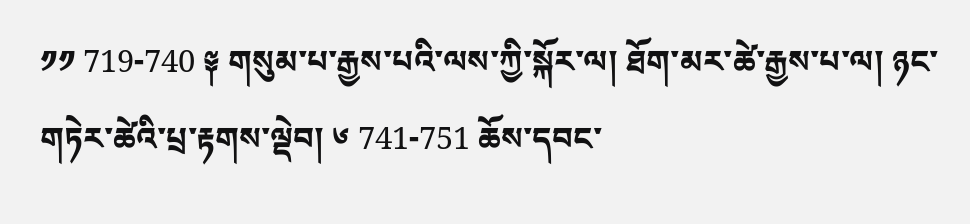༡༡ 719-740 ༈ གསུམ་པ་རྒྱས་པའི་ལས་ཀྱི་སྐོར་ལ། ཐོག་མར་ཚེ་རྒྱས་པ་ལ། ཉང་གཏེར་ཚེའི་པྲ་རྟགས་ལྡེབ། ༦ 741-751 ཆོས་དབང་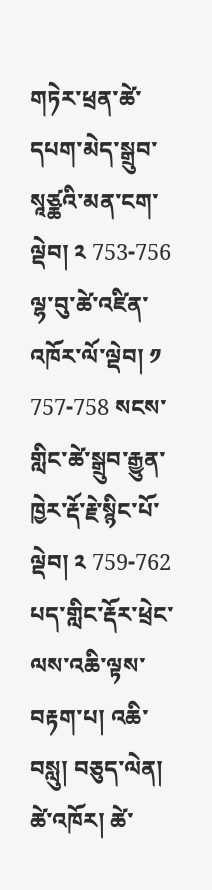གཏེར་ཕྲན་ཚེ་དཔག་མེད་སྒྲུབ་སཱཙྪའི་མན་ངག་ལྡེབ། ༢ 753-756 ལྷ་བུ་ཚེ་འཛིན་འཁོར་ལོ་ལྡེབ། ༡ 757-758 སངས་གླིང་ཚེ་སྒྲུབ་རྒྱུན་ཁྱེར་རྡོ་རྗེ་སྙིང་པོ་ལྡེབ། ༢ 759-762 པད་གླིང་རྡོར་ཕྲེང་ལས་འཆི་ལྟས་བརྟག་པ། འཆི་བསླུ། བཅུད་ལེན། ཚེ་འཁོར། ཚེ་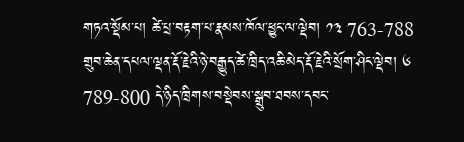གཏའ་སྡོམ་པ། ཚེ་པྲ་བརྟག་པ་རྣམས་ཁོལ་ཕྱུང་ལ་ལྡེབ། ༡༣ 763-788 གྲུབ་ཆེན་དཔལ་ལྡན་རྡོ་རྗེའི་ཉེ་བརྒྱུད་ཚེ་ཁྲིད་འཆི་མེད་རྡོ་རྗེའི་སྲོག་ཤིང་ལྡེབ། ༦ 789-800 དེ་ཉིད་ཁྲིགས་བསྡེབས་སྒྲུབ་ཐབས་དབང་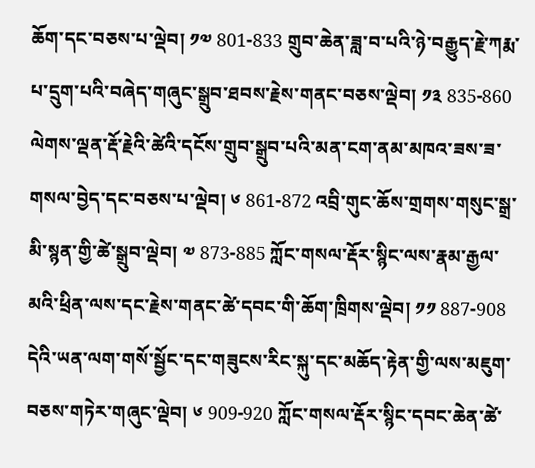ཆོག་དང་བཅས་པ་ལྡེབ། ༡༧ 801-833 གྲུབ་ཆེན་ཟླ་བ་པའི་ཉེ་བརྒྱུད་རྗེ་ཀརྨ་པ་དྲུག་པའི་བཞེད་གཞུང་སྒྲུབ་ཐབས་རྗེས་གནང་བཅས་ལྡེབ། ༡༣ 835-860 ལེགས་ལྡན་རྡོ་རྗེའི་ཚེའི་དངོས་གྲུབ་སྒྲུབ་པའི་མན་ངག་ནམ་མཁའ་ཟས་ཟ་གསལ་བྱེད་དང་བཅས་པ་ལྡེབ། ༦ 861-872 འབྲི་གུང་ཆོས་གྲགས་གསུང་སྒྲ་མི་སྙན་གྱི་ཚེ་སྒྲུབ་ལྡེབ། ༧ 873-885 ཀློང་གསལ་རྡོར་སྙིང་ལས་རྣམ་རྒྱལ་མའི་ཕྲིན་ལས་དང་རྗེས་གནང་ཚེ་དབང་གི་ཆོག་ཁྲིགས་ལྡེབ། ༡༡ 887-908 དེའི་ཡན་ལག་གསོ་སྦྱོང་དང་གཟུངས་རིང་སྐུ་དང་མཆོད་རྟེན་གྱི་ལས་མཇུག་བཅས་གཏེར་གཞུང་ལྡེབ། ༦ 909-920 ཀློང་གསལ་རྡོར་སྙིང་དབང་ཆེན་ཚེ་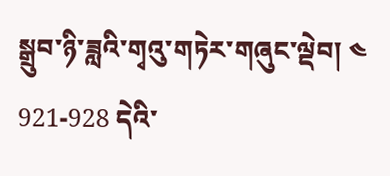སྒྲུབ་ཉི་ཟླའི་གྭའུ་གཏེར་གཞུང་ལྡེབ། ༤ 921-928 དེའི་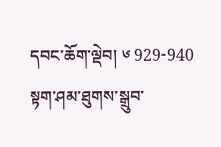དབང་ཆོག་ལྡེབ། ༦ 929-940 སྟག་ཤམ་ཐུགས་སྒྲུབ་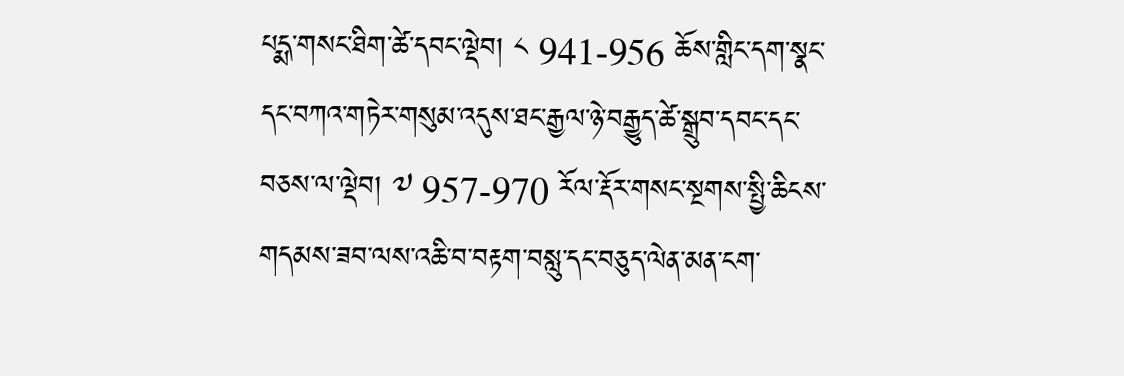པདྨ་གསང་ཐིག་ཚེ་དབང་ལྡེབ། ༨ 941-956 ཆོས་གླིང་དག་སྣང་དང་བཀའ་གཏེར་གསུམ་འདུས་ཐང་རྒྱལ་ཉེ་བརྒྱུད་ཚེ་སྒྲུབ་དབང་དང་བཅས་ལ་ལྡེབ། ༧ 957-970 རོལ་རྡོར་གསང་སྔགས་སྤྱི་ཆིངས་གདམས་ཟབ་ལས་འཆི་བ་བརྟག་བསླུ་དང་བཅུད་ལེན་མན་ངག་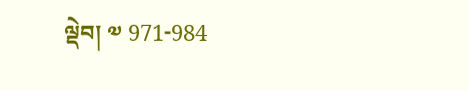ལྡེབ། ༧ 971-984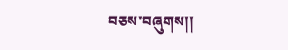བཅས་བཞུགས།།